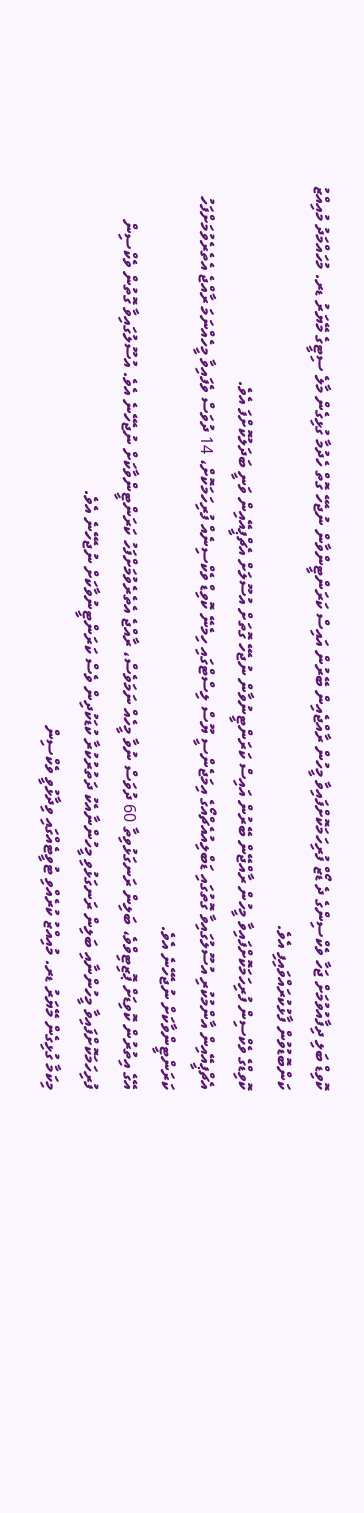ކޮވިޑް ބަލި ދިފާއުވުމަށް ޖަހާ ވެކްސިންގެ ދެ ޑޯޒް ފުރިހަމަކޮށްފައިވާ މީހުން ރާއްޖެއިން ބޭރުން އައިސް ކަރަންޓީންވާން ނުޖެހޭ ގޮތް ހެދުމާ ގުޅިގެން މާލެ ސިޓީގެ މޭޔަރު ޑރ. މުހައްމަދު މުއިއްޒު ކަންބޮޑުވުން ފާޅުކުރައްވައިފި އެވެ.
ކޮވިޑްގެ ވެކްސިން ފުރިހަމަކޮށްފައިވާ މީހުން ރާއްޖޭން ބޭރުން އައިސް ކަރަންޓީނުވާން ނުޖެހޭ ގޮތަށް އުސޫލަށް އެޗްޕީއޭއިން ވަނީ ބަދަލުކޮށްފަ އެވެ.
އެޗްޕީއޭއިން އާންމުކުރި އުސޫލުގައިވާ ގޮތުގައި ޑަބްލިއުއެޗްއޯގެ އިމަޖެންސީ ޔޫސް ލިސްޓްގައި ހިމެނޭ ކޮވިޑް ވެކްސިނެއް ފުރިހަމަކޮށް، 14 ދުވަސް ވެފައިވާ މީހެއްނަމަ ރާއްޖެ އެތެރެވުމަށްފަހު ކަރަންޓީންވާކަށް ނުޖެހޭނެ އެވެ.
އޭގެ އިތުރުން ކޮވިޑަށް ޕޮޒިޓިވްވެ، ބަލިން ރަނގަޅުވިތާ 60 ދުވަސް ނުވާ މީހެއް ނަމަވެސް، ރާއްޖެ އެތެރެވުމަށްފަހު ކަރަންޓީންވާކަށް ނުޖެހޭނެ އެވެ. އުސޫލުގައިވާ ގޮތުން ވެކްސިން ފުރިހަމަކޮށްފައިވާ މީހުންނާއި ބަލިން ރަނގަޅުވި މީހުންނާއެކު ދަތުރުކުރާ ކުޑަކުދިން ވެސް ކަރަންޓީނުވާކަށް ނުޖެހޭނެ އެވެ.
މިކަމާ ގުޅިގެން މޭޔަރު ޑރ. މުއިއްޒު ކުރެއްވި ޓުވީޓެއްގައި ވިދާޅުވީ ވެކްސިން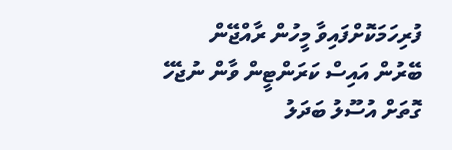ފުރިހަމަކޮށްފައިވާ މީހުން ރާއްޖޭން ބޭރުން އައިސް ކަރަންޓީން ވާން ނުޖެހޭ ގޮތަށް އުސޫލު ބަދަލު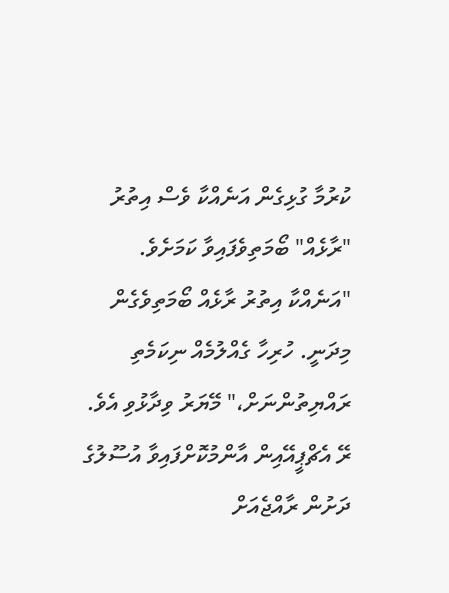ކުރުމާ ގުޅިގެން އަނެއްކާ ވެސް އިތުރު "ރާޅެއް" ބޯމަތިވެފައިވާ ކަމަށެވެ.
"އަނެއްކާ އިތުރު ރާޅެއް ބޯމަތިވެގެން މިދަނީ. ހުރިހާ ގެއްލުމެއް ނިކަމެތި ރައްޔިތުންނަށް،" މޭޔަރު ވިދާޅުވި އެވެ.
ރޭ އެޗްޕީއޭއިން އާންމުކޮށްފައިވާ އުސޫލުގެ ދަށުން ރާއްޖެއަށް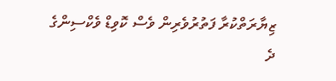ޒިޔާރަތްކުރާ ފަތުރުވެރިން ވެސް ކޮވިޑް ވެކްސިންގެ ދެ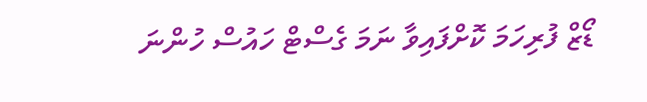ޑޯޒް ފުރިހަމަ ކޮށްފައިވާ ނަމަ ގެސްޓް ހައުސް ހުންނަ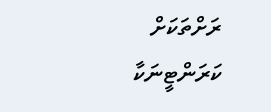ރަށްތަކަށް ކަރަންޓީނަކާ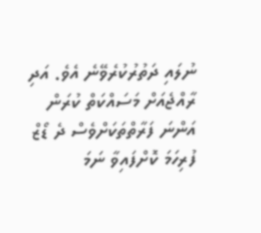ނުލައި ދަތުރުކުރެވޭނެ އެވެ. އަދި ރާއްޖެއަށް މަސައްކަތް ކުރަން އަންނަ ފަރާތްތަކަށްވެސް ދެ ޑޯޒް ފުރިހަމަ ކޮށްފައިވާ ނަމަ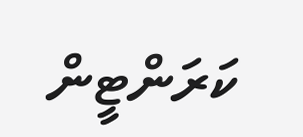ކަރަންޓީން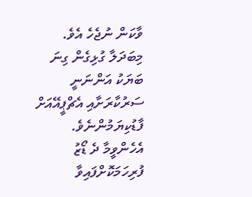ވާކަން ނުޖެހެ އެވެ.
މިބަދަލާ ގުޅިގެން ގިނަ ބަޔަކު އަންނަނީ ސަރުކާރަށާއި އެޗްޕީއޭއަށް ފާޑުކިޔަމުންނެވެ.
އެހެންވީމާ ދެ ޑޯޒު ފުރިހަމަކޮށްފައިވާ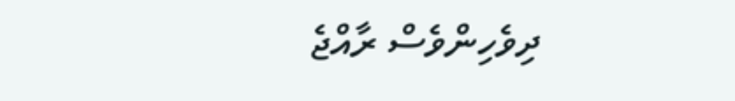ދިވެހިންވެސް ރާއްޖެ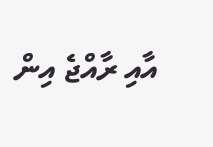އާއި ރާއްޖެ އިން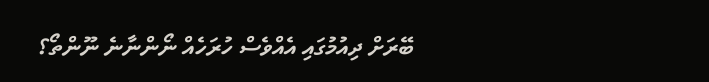ބޭރަށް ދިއުމުގައި އެއްވެސް ހުރަހެއް ނޯންނާނެ ނޫންތޯ؟